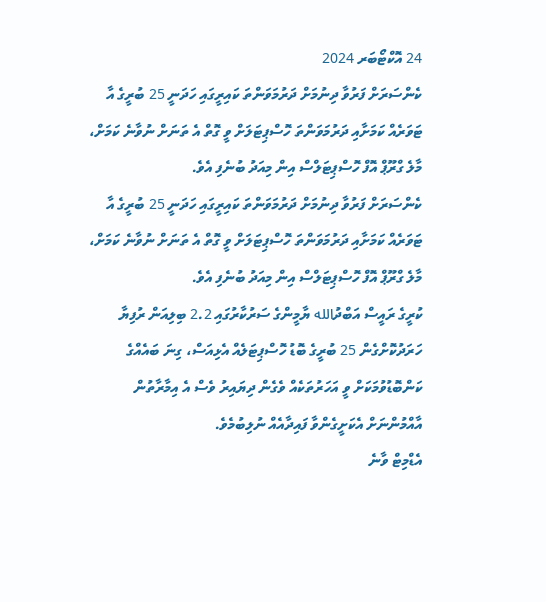24 އޮކްޓޯބަރ 2024
ކެންސަރަށް ފަރުވާ ދިނުމަށް ދަރުމަވަންތަ ކައިރީގައި ހަދަނީ 25 ބުރީގެ އާ ޓަވަރެއް ކަމަށާއި ދަރުމަވަންތަ ހޮސްޕިޓަލަށް ވީ ގޮތް އެ ތަނަށް ނުވާނެ ކަމަށް، މާލެ ގްރޫޕް އޮފް ހޮސްޕިޓަލްސް އިން މިއަދު ބުނެފި އެވެ.
ކެންސަރަށް ފަރުވާ ދިނުމަށް ދަރުމަވަންތަ ކައިރީގައި ހަދަނީ 25 ބުރީގެ އާ ޓަވަރެއް ކަމަށާއި ދަރުމަވަންތަ ހޮސްޕިޓަލަށް ވީ ގޮތް އެ ތަނަށް ނުވާނެ ކަމަށް، މާލެ ގްރޫޕް އޮފް ހޮސްޕިޓަލްސް އިން މިއަދު ބުނެފި އެވެ.
ކުރީގެ ރައީސް އަބްދުالله ޔާމީންގެ ސަރުކާރުގައި 2.2 ބިލިއަން ރުފިޔާ ހަރަދުކޮށްގެން 25 ބުރީގެ ބޮޑު ހޮސްޕިޓަލެއް އެޅިއަސް، ގިނަ ބައެއްގެ ކަންބޮޑުވުމަކަށް ވީ އަހަރުތަކެއް ވެގެން ދިޔައިރު ވެސް އެ އިމާރާތުން އާއްމުންނަށް އެކަށީގެންވާ ފައިދާއެއް ނުލިބުމެވެ.
އެޑްމިޓް ވާނެ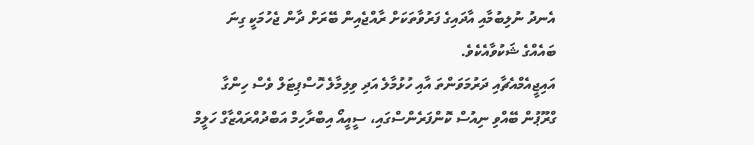އެނދު ނުލިބުމާއި އާދައިގެ ފަރުވާތަކަށް ރާއްޖެއިން ބޭރަށް ދާން ޖެހުމަކީ ގިނަ ބައެއްގެ ޝަކުވާއެކެވެ.
އައިޖީއެމްއެޗާއި ދަރުމަވަންތަ އާއި ހުޅުމާލެ އަދި ވިލިމާލެ ހޮސްޕިޓަލް ވެސް ހިންގާ ގްރޫޕުން ބޭއްވި ނިއުސް ކޮންފަރެންސްގައި، ސީއީއޯ އިބްރާހިމް އަބްދުއްރައްޒާގް ހަލީމް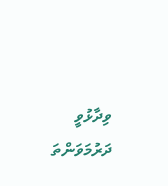ވިދާޅުވީ ދަރުމަވަންތަ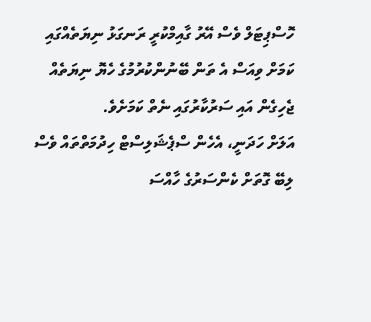ހޮސްޕިޓަލް ވެސް އޭރު ގާއިމްކުރީ ރަނގަޅު ނިޔަތެއްގައި ކަމަށް ވިއަސް އެ ތަން ބޭނުންކުރުމުގެ ހެޔޮ ނިޔަތެއް ޖެހިގެން އައި ސަރުކާރުގައި ނެތް ކަމަށެވެ.
އަލަށް ހަދަނީ، އެހެން ސްޕެޝަލިސްޓް ހިދުމަތްތައް ވެސް ލިބޭ ގޮތަށް ކެންސަރުގެ ހާއްސަ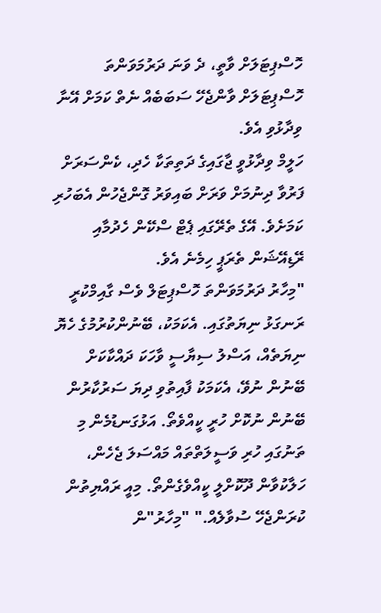ހޮސްޕިޓަލަށް ވާތީ، ދެ ވަނަ ދަރުމަވަންތަ ހޮސްޕިޓަލަށް ވާންޖެހޭ ސަބަބެއް ނެތް ކަމަށް އޭނާ ވިދާޅުވި އެވެ.
ހަލީމް ވިދާޅުވީ ޖާގައިގެ ދަތިތަކާ ހެދި، ކެންސަރަށް ފަރުވާ ދިނުމަށް ވަރަށް ބައިވަރު ގޮންޖެހުން އެބަހުރި ކަމަށެވެ. އޭގެ ތެރޭގައި ޕެޓް ސްކޭން ހެދުމާއި ރޭޑިއޭޝަން ތެރަޕީ ހިމެނެ އެވެ.
"މިހާރު ދަރުމަވަންތަ ހޮސްޕިޓަލް ވެސް ގާއިމްކުރީ ރަނގަޅު ނިޔަތުގައި. އެކަމަކު، ބޭނުންކުރުމުގެ ހެޔޮ ނިޔަތެއް، އަސްލު ސިޔާސީ ވާހަކަ ދައްކާކަށް ބޭނުން ނުވޭ، އެކަމަކު ފާއިތުވި ދިޔަ ސަރުކާރުން ބޭނުން ނުކޮށް ހުރީ ކީއްވެތޯ. އަޅުގަނޑުމެން މި ތަނުގައި ހުރި ވަސީލަތްތައް މައްސަލަ ޖެހެން، ހަލާކުވާން ދޫކޮށްލީ ކީއްވެގެންތޯ. މިއީ ރައްޔިތުން ކުރަންޖެހޭ ސުވާލެއް." "މިހާރު"ން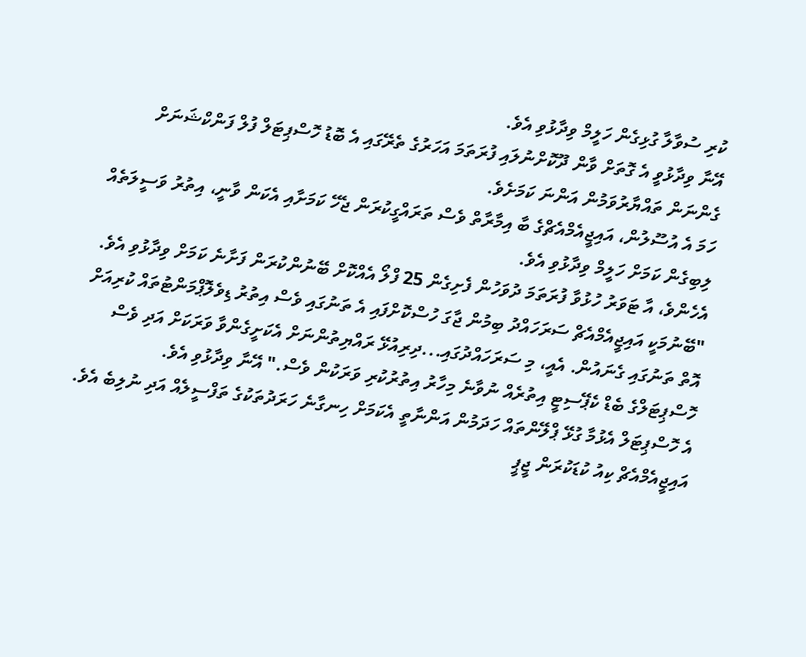ކުރި ސުވާލާ ގުޅިގެން ހަލީމް ވިދާޅުވި އެވެ.
އޭނާ ވިދާޅުވީ އެ ގޮތަށް ވާން ދޫކޮށްނުލައި ފުރަތަމަ އަހަރުގެ ތެރޭގައި އެ ބޮޑު ހޮސްޕިޓަލް ފުލް ފަންކްޝަނަށް ގެންނަން ތައްޔާރުވަމުން އަންނަ ކަމަށެވެ.
ހަމަ އެ އުސޫލުން، އައިޖީއެމްއެޗްގެ ބާ އިމާރާތް ވެސް ތަރައްގީކުރަން ޖެހޭ ކަމަށާއި އެކަން ވާނީ، އިތުރު ވަސީލަތެއް ލިބިގެން ކަމަށް ހަލީމް ވިދާޅުވި އެވެ.
އެހެންވެ، އާ ޓަވަރު ހުޅުވާ ފުރަތަމަ ދުވަހުން ފެށިގެން 25 ފްލޯ އެއްކޮށް ބޭނުންކުރަން ފަށާނެ ކަމަށް ވިދާޅުވި އެވެ.
"ބޭނުމަކީ އައިޖީއެމްއެޗް ސަރަހައްދު ބިމުން ޖާގަ ހުސްކޮށްފައި އެ ތަނުގައި ވެސް އިތުރު ޑިވެލޮޕްމަންޓުތައް ކުރިއަށް އޮތް ތަނުގައި ގެނައުން. އެއީ، މި ސަރަހައްދުގައި...ދިރިއުޅޭ ރައްޔިތުންނަށް އެކަށީގެންވާ ވަރަކަށް އަދި ވެސް ހޮސްޕިޓަލްގެ ބެޑް ކެޕޭސިޓީ އިތުރެއް ނުވާނެ މިހާރު އިތުރުކުރި ވަރަކުން ވެސް." އޭނާ ވިދާޅުވި އެވެ.
އެ ހޮސްޕިޓަލް އެޅުމާ ގުޅޭ ޕްލޭންތައް ހަދަމުން އަންނާތީ އެކަމަށް ހިނގާނެ ހަރަދުތަކުގެ ތަފްސީލެއް އަދި ނުލިބެ އެވެ.
އައިޖީއެމްއެޗް ކިއު ކުޑަކުރަން ޖީޕީ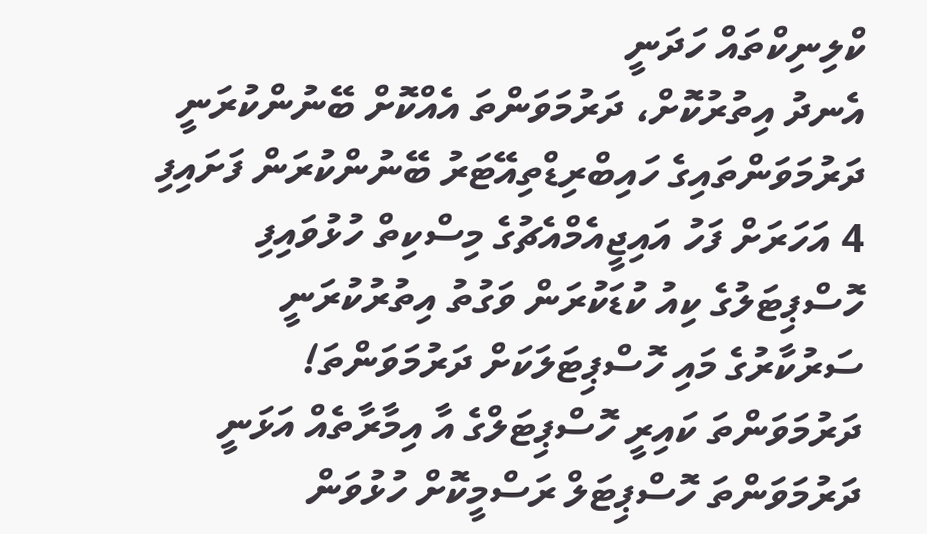ކްލިނިކްތައް ހަދަނީ
އެނދު އިތުރުކޮށް، ދަރުމަވަންތަ އެއްކޮށް ބޭނުންކުރަނީ
ދަރުމަވަންތައިގެ ހައިބްރިޑްތިއޭޓަރު ބޭނުންކުރަން ފަށައިފި
4 އަހަރަށް ފަހު އައިޖީއެމްއެޗުގެ މިސްކިތް ހުޅުވައިފި
ހޮސްޕިޓަލުގެ ކިއު ކުޑަކުރަން ވަގުތު އިތުރުކުރަނީ
ސަރުކާރުގެ މައި ހޮސްޕިޓަލަކަށް ދަރުމަވަންތަ!
ދަރުމަވަންތަ ކައިރީ ހޮސްޕިޓަލްގެ އާ އިމާރާތެއް އަޅަނީ
ދަރުމަވަންތަ ހޮސްޕިޓަލް ރަސްމީކޮށް ހުޅުވަން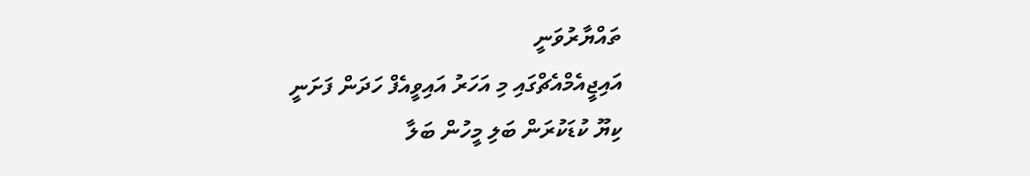ތައްޔާރުވަނީ
އައިޖީއެމްއެޗްގައި މި އަހަރު އައިވީއެފް ހަދަން ފަށަނީ
ކިޔޫ ކުޑަކުރަން ބަލި މީހުން ބަލާ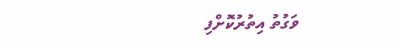ވަގުތު އިތުރުކޮށްފި